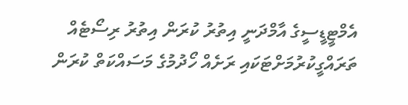އެމްޓީޑީސީގެ އާމްދަނީ އިތުރު ކުރަން އިތުރު ރިސޯޓެއް ތަރައްގީކުރުމަށްޓަކައި ރަށެއް ހޯދުމުގެ މަސައްކަތް ކުރަން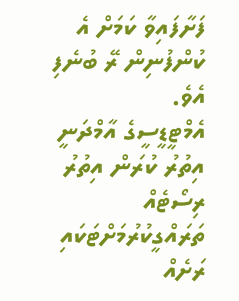ފަށާފައިވާ ކަމަށް އެ ކުންފުނިން ރޭ ބުނެފި އެވެ.
އެމްޓީޑީސީގެ އާމްދަނީ އިތުރު ކުރަން އިތުރު ރިސޯޓެއް ތަރައްގީކުރުމަށްޓަކައި ރަށެއް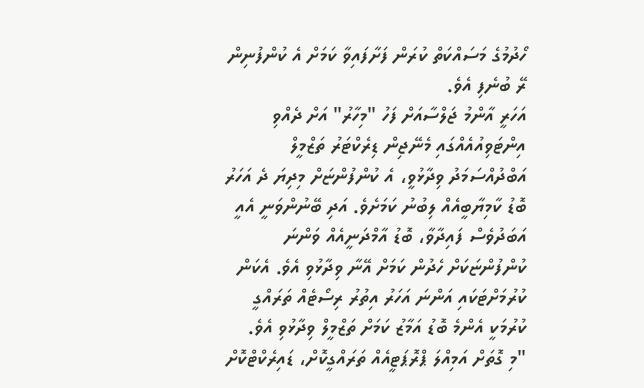ހޯދުމުގެ މަސައްކަތް ކުރަން ފަށާފައިވާ ކަމަށް އެ ކުންފުނިން ރޭ ބުނެފި އެވެ.
އަހަރީ އާންމު ޖަލްސާއަށް ފަހު "މިހާރު" އަށް ދެއްވި އިންޓަވިއުއެއްގައި މެނޭޖިން ޑިރެކްޓަރު ތަޒްމީލް އަބްދުއްސަމަދު ވިދާޅުވީ، އެ ކުންފުންޏަށް މިދިޔަ ދެ އަހަރު ބޮޑު ކާމިޔާބީއެއް ލިބުނު ކަމަށެވެ. އަދި ބޭނުންވަނީ އެއީ އަބަދުވެސް ފައިދާވާ، ބޮޑު އާމްދަނީއެއް ވަންނަ ކުންފުންޏަކަށް ހެދުން ކަމަށް އޭނާ ވިދާޅުވި އެވެ. އެކަން ކުރުމަށްޓަކައި އަންނަ އަހަރު އިތުރު ރިސޯޓެއް ތަރައްގީ ކުރުމަކީ އެންމެ ބޮޑު އަމާޒު ކަމަށް ތަޒްމީލް ވިދާޅުވި އެވެ.
"މި ގޮތަށް އަމިއްލަ ޕްރޮޕަޓީއެއް ތަރައްގީކޮށް، ޑައިރެކްޓްކޮށް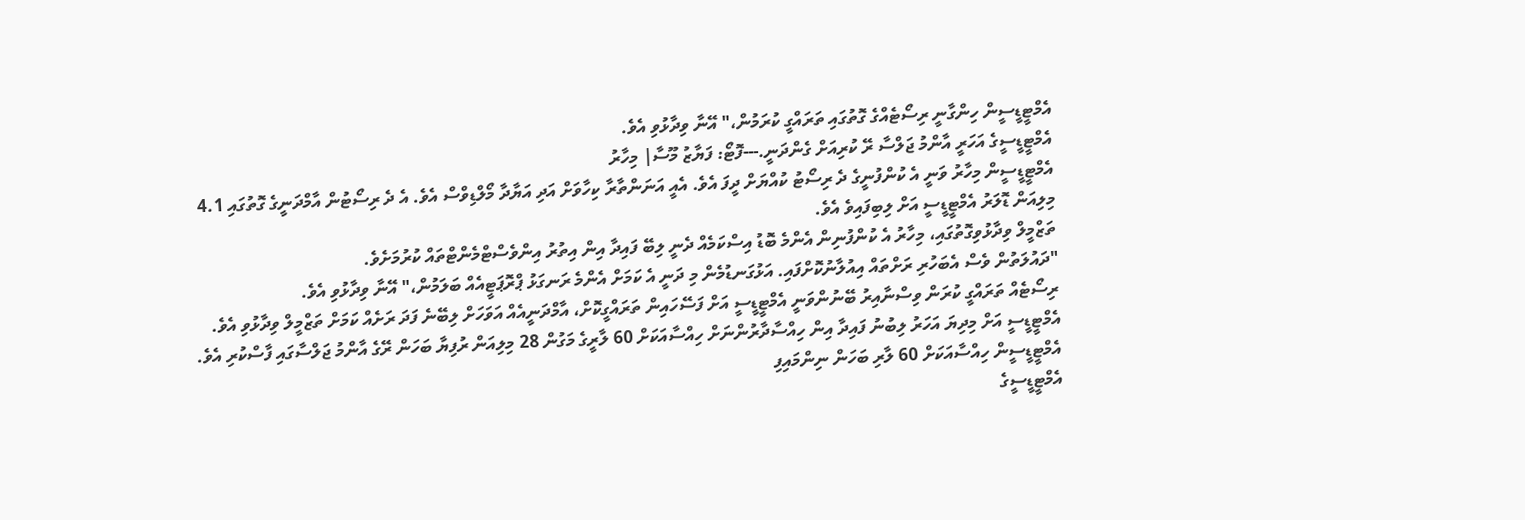އެމްޓީޑީސީން ހިންގާނީ ރިސޯޓެއްގެ ގޮތުގައި ތަރައްގީ ކުރަމުން،" އޭނާ ވިދާޅުވި އެވެ.
އެމްޓީޑީސީގެ އަހަރީ އާންމު ޖަލްސާ ރޭ ކުރިއަށް ގެންދަނީ.---ފޮޓޯ: ފަޔާޒު މޫސާ| މިހާރު
އެމްޓީޑީސީން މިހާރު ވަނީ އެ ކުންފުނީގެ ދެ ރިސޯޓު ކުއްޔަށް ދީފަ އެވެ. އެއީ އަނަންތާރާ ކިހާވަށް އަދި އަޔާދާ މޯލްޑިވްސް އެވެ. އެ ދެ ރިސޯޓުން އާމްދަނީގެ ގޮތުގައި 4.1 މިލިއަން ޑޮލަރު އެމްޓީޑީސީ އަށް ލިބިފައިވެ އެވެ.
ތަޒްމީލް ވިދާޅުވިގޮތުގައި، މިހާރު އެ ކުންފުނިން އެންމެ ބޮޑު އިސްކަމެއް ދެނީ ލިބޭ ފައިދާ އިން އިތުރު އިންވެސްޓްމެންޓްތައް ކުރުމަށެވެ.
"ދައުލަތުން ވެސް އެބަހުރި ރަށްތައް އިއުލާނުކޮށްފައި. އަޅުގަނޑުމެން މި ދަނީ އެ ކަމަށް އެންމެ ރަނގަޅު ޕްރޮޕަޓީއެއް ބަލަމުން،" އޭނާ ވިދާޅުވި އެވެ.
ރިސޯޓެއް ތަރައްގީ ކުރަން ވިސްނާއިރު ބޭނުންވަނީ އެމްޓީޑީސީ އަށް ފަސޭހައިން ތަރައްގީކޮށް، އާމްދަނީއެއް އަވަހަށް ލިބޭނެ ފަދަ ރަށެއް ކަމަށް ތަޒްމީލް ވިދާޅުވި އެވެ.
އެމްޓީޑީސީ އަށް މިދިޔަ އަހަރު ލިބުނު ފައިދާ އިން ހިއްސާދާރުންނަށް ހިއްސާއަކަށް 60 ލާރީގެ މަގުން 28 މިލިއަން ރުފިޔާ ބަހަން ރޭގެ އާންމު ޖަލްސާގައި ފާސްކުރި އެވެ.
އެމްޓީޑީސީން ހިއްސާއަކަށް 60 ލާރި ބަހަން ނިންމައިފި
އެމްޓީޑީސީގެ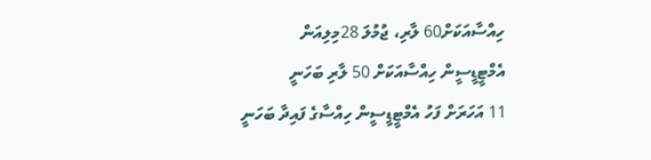ހިއްސާއަކަށް60 ލާރި، ޖުމުލަ 28މިލިއަން
އެމްޓީޑީސީން ހިއްސާއަކަށް 50 ލާރި ބަހަނީ
11 އަހަރަށް ފަހު އެމްޓީޑީސީން ހިއްސާގެ ފައިދާ ބަހަނީ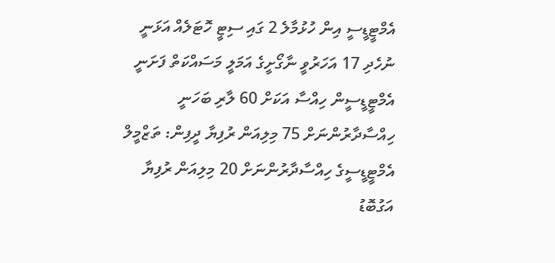އެމްޓީޑީސީ އިން ހުޅުމާލެ 2 ގައި ސިޓީ ހޮޓަލެއް އަޅަނީ
ނުހެދި 17 އަހަރުވީ ނާގޯށީގެ އަމަލީ މަސައްކަތް ފަށަނީ
އެމްޓީޑީސީން ހިއްސާ އަކަށް 60 ލާރި ބަހަނީ
ހިއްސާދާރުންނަށް 75 މިލިއަން ރުފިޔާ ދީފިން: ތަޒްމީލް
އެމްޓީޑީސީގެ ހިއްސާދާރުންނަށް 20 މިލިއަން ރުފިޔާ
އަގުބޮޑު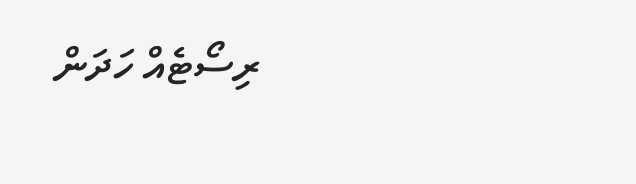ރިސޯޓެއް ހަދަން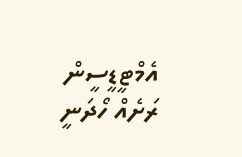އެމްޓީޑީސީން ރަށެއް ހޯދަނީ